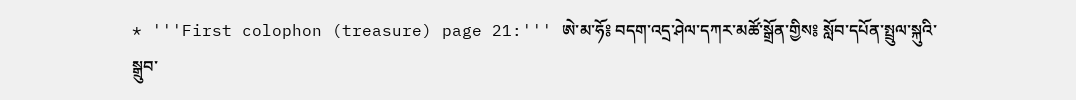* '''First colophon (treasure) page 21:''' ཨེ་མ་ཧོ༔ བདག་འདྲ་ཤེལ་དཀར་མཚོ་སྒྲོན་གྱིས༔ སློབ་དཔོན་སྤྲུལ་སྐུའི་སྒྲུབ་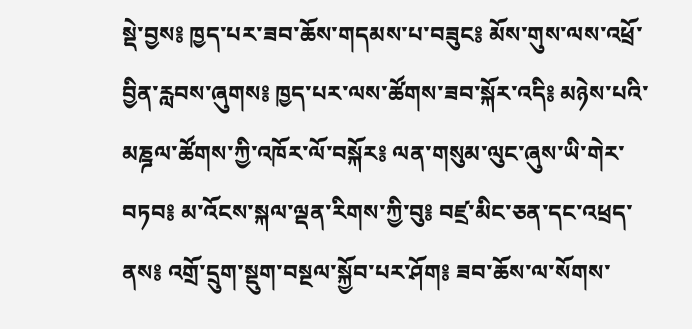སྡེ་བྱས༔ ཁྱད་པར་ཟབ་ཆོས་གདམས་པ་བཟུང༔ མོས་གུས་ལས་འཕྲོ་བྱིན་རླབས་ཞུགས༔ ཁྱད་པར་ལས་ཚོགས་ཟབ་སྐོར་འདི༔ མཉེས་པའི་མཎྜལ་ཚོགས་ཀྱི་འཁོར་ལོ་བསྐོར༔ ལན་གསུམ་ལུང་ཞུས་ཡི་གེར་བཏབ༔ མ་འོངས་སྐལ་ལྡན་རིགས་ཀྱི་བུ༔ བཛྲ་མིང་ཅན་དང་འཕྲད་ནས༔ འགྲོ་དྲུག་སྡུག་བསྔལ་སྐྱོབ་པར་ཤོག༔ ཟབ་ཆོས་ལ་སོགས་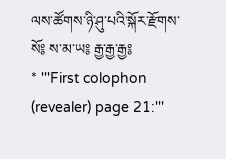ལས་ཚོགས་ཉི་ཤུ་པའི་སྐོར་རྫོགས་སོ༔ ས་མ་ཡ༔ རྒྱ་རྒྱ་རྒྱ༔
* '''First colophon (revealer) page 21:'''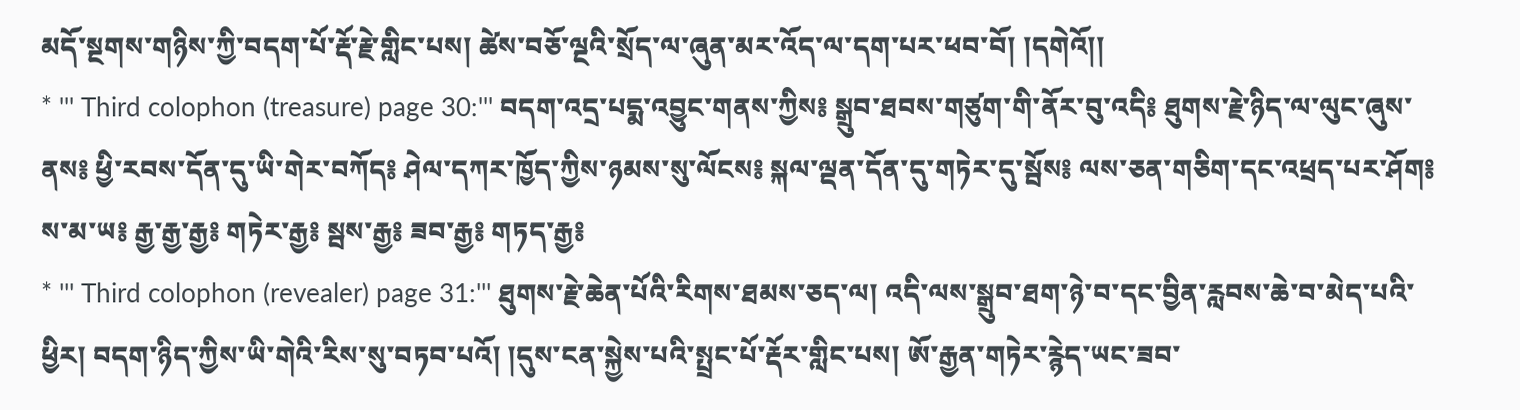མདོ་སྔགས་གཉིས་ཀྱི་བདག་པོ་རྡོ་རྗེ་གླིང་པས། ཚེས་བཅོ་ལྔའི་སྲོད་ལ་ཞུན་མར་འོད་ལ་དག་པར་ཕབ་བོ། །དགེའོ།།
* ''' Third colophon (treasure) page 30:''' བདག་འདྲ་པདྨ་འབྱུང་གནས་ཀྱིས༔ སྒྲུབ་ཐབས་གཙུག་གི་ནོར་བུ་འདི༔ ཐུགས་རྗེ་ཉིད་ལ་ལུང་ཞུས་ནས༔ ཕྱི་རབས་དོན་དུ་ཡི་གེར་བཀོད༔ ཤེལ་དཀར་ཁྱོད་ཀྱིས་ཉམས་སུ་ལོངས༔ སྐལ་ལྡན་དོན་དུ་གཏེར་དུ་སྦོས༔ ལས་ཅན་གཅིག་དང་འཕྲད་པར་ཤོག༔ ས་མ་ཡ༔ རྒྱ་རྒྱ་རྒྱ༔ གཏེར་རྒྱ༔ སྦས་རྒྱ༔ ཟབ་རྒྱ༔ གཏད་རྒྱ༔
* ''' Third colophon (revealer) page 31:''' ཐུགས་རྗེ་ཆེན་པོའི་རིགས་ཐམས་ཅད་ལ། འདི་ལས་སྒྲུབ་ཐག་ཉེ་བ་དང་བྱིན་རླབས་ཆེ་བ་མེད་པའི་ཕྱིར། བདག་ཉིད་ཀྱིས་ཡི་གེའི་རིས་སུ་བཏབ་པའོ། །དུས་ངན་སྐྱེས་པའི་སྤྲང་པོ་རྡོར་གླིང་པས། ཨོ་རྒྱན་གཏེར་རྙེད་ཡང་ཟབ་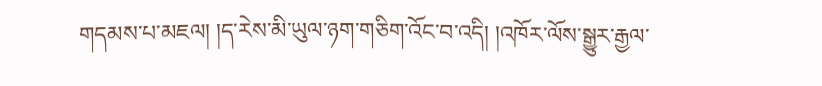གདམས་པ་མཇལ། །ད་རེས་མི་ཡུལ་ཉག་གཅིག་འོང་བ་འདི། །འཁོར་ལོས་སྒྱུར་རྒྱལ་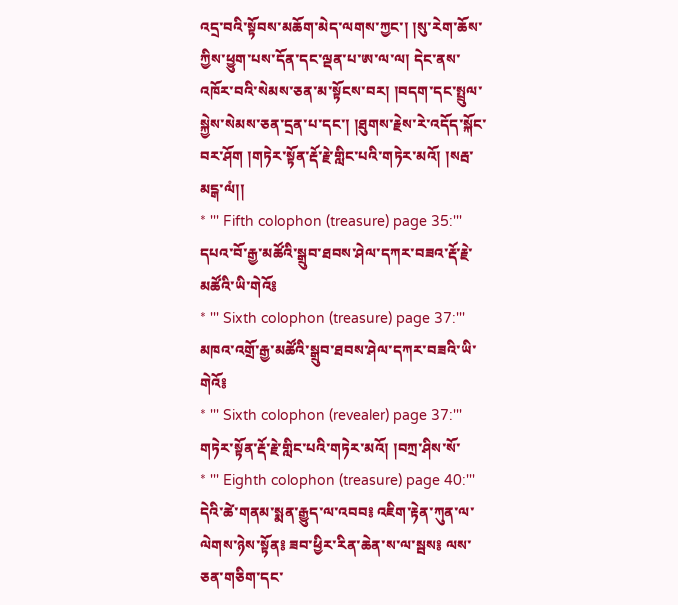འདྲ་བའི་སྟོབས་མཆོག་མེད་ལགས་ཀྱང་། །སུ་རེག་ཆོས་ཀྱིས་ཕྱུག་པས་དོན་དང་ལྡན་པ་ཨ་ལ་ལ། དེང་ནས་འཁོར་བའི་སེམས་ཅན་མ་སྟོངས་བར། །བདག་དང་སྤྲུལ་སྐྱེས་སེམས་ཅན་དྲན་པ་དང་། །ཐུགས་རྗེས་རེ་འདོད་སྐོང་བར་ཤོག །གཏེར་སྟོན་རྡོ་རྗེ་གླིང་པའི་གཏེར་མའོ། །སརྦ་མངྒ་ལཾ།།
* ''' Fifth colophon (treasure) page 35:''' དཔའ་བོ་རྒྱ་མཚོའི་སྒྲུབ་ཐབས་ཤེལ་དཀར་བཟའ་རྡོ་རྗེ་མཚོའི་ཡི་གེའོ༔
* ''' Sixth colophon (treasure) page 37:''' མཁའ་འགྲོ་རྒྱ་མཚོའི་སྒྲུབ་ཐབས་ཤེལ་དཀར་བཟའི་ཡི་གེའོ༔
* ''' Sixth colophon (revealer) page 37:''' གཏེར་སྟོན་རྡོ་རྗེ་གླིང་པའི་གཏེར་མའོ། །བཀྲ་ཤིས་སོ་
* ''' Eighth colophon (treasure) page 40:''' དེའི་ཚེ་གནམ་སྨན་རྒྱུད་ལ་འབབ༔ འཇིག་རྟེན་ཀུན་ལ་ལེགས་ཉེས་སྟོན༔ ཟབ་ཕྱིར་རིན་ཆེན་ས་ལ་སྦས༔ ལས་ཅན་གཅིག་དང་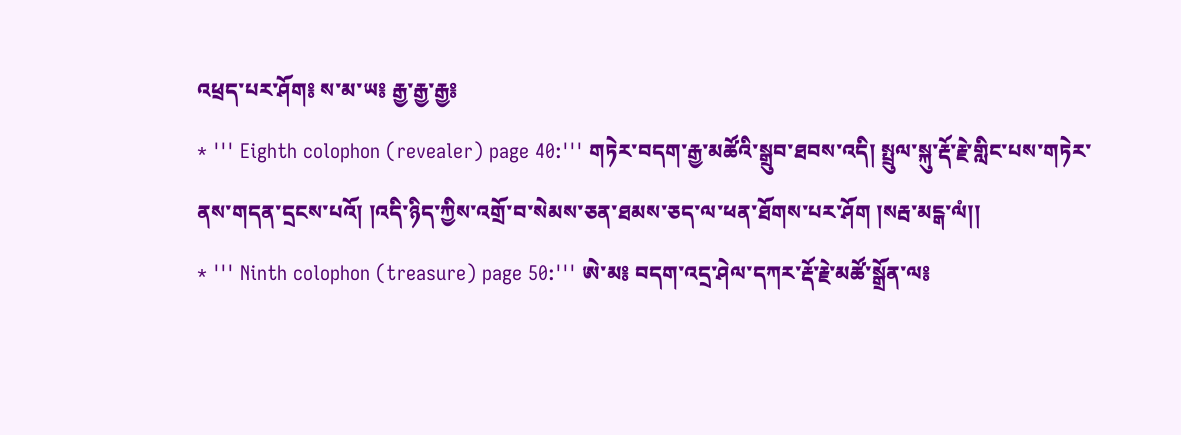འཕྲད་པར་ཤོག༔ ས་མ་ཡ༔ རྒྱ་རྒྱ་རྒྱ༔
* ''' Eighth colophon (revealer) page 40:''' གཏེར་བདག་རྒྱ་མཚོའི་སྒྲུབ་ཐབས་འདི། སྤྲུལ་སྐུ་རྡོ་རྗེ་གླིང་པས་གཏེར་ནས་གདན་དྲངས་པའོ། །འདི་ཉིད་ཀྱིས་འགྲོ་བ་སེམས་ཅན་ཐམས་ཅད་ལ་ཕན་ཐོགས་པར་ཤོག །སརྦ་མངྒ་ལཾ།།
* ''' Ninth colophon (treasure) page 50:''' ཨེ་མ༔ བདག་འདྲ་ཤེལ་དཀར་རྡོ་རྗེ་མཚོ་སྒྲོན་ལ༔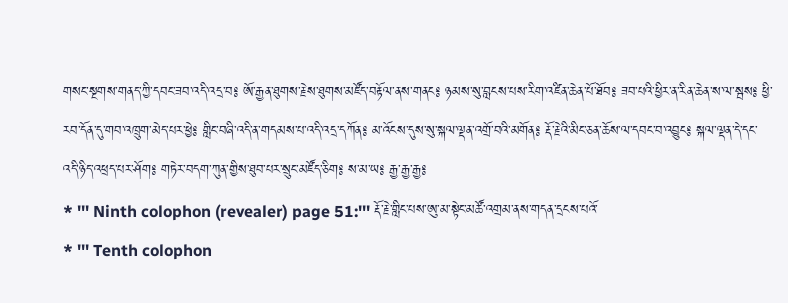གསང་སྔགས་གནད་ཀྱི་དབང་ཟབ་འདི་འདྲ་བ༔ ཨོ་རྒྱན་ཐུགས་རྗེས་ཐུགས་མཛོད་བརྟོལ་ནས་གནང༔ ཉམས་སུ་བླངས་པས་རིག་འཛིན་ཆེན་པོ་ཐོབ༔ ཟབ་པའི་ཕྱིར་ན་རིན་ཆེན་ས་ལ་སྦས༔ ཕྱི་རབ་དོན་དུ་གབ་འཁྲུག་མེད་པར་ཕྱེ༔ གླིང་བཞི་འདི་ན་གདམས་པ་འདི་འདྲ་དཀོན༔ མ་འོངས་དུས་སུ་སྐལ་ལྡན་འགྲོ་བའི་མགོན༔ རྡོ་རྗེའི་མིང་ཅན་ཆོས་ལ་དབང་བ་འབྱུང༔ སྐལ་ལྡན་དེ་དང་འདི་ཉིད་འཕྲད་པར་ཤོག༔ གཏེར་བདག་ཀུན་གྱིས་ཐུབ་པར་སྲུང་མཛོད་ཅིག༔ ས་མ་ཡ༔ རྒྱ་རྒྱ་རྒྱ༔
* ''' Ninth colophon (revealer) page 51:''' རྡོ་རྗེ་གླིང་པས་ཨུ་མ་སྟེང་མཚོ་འགྲམ་ནས་གདན་དྲངས་པའོ་
* ''' Tenth colophon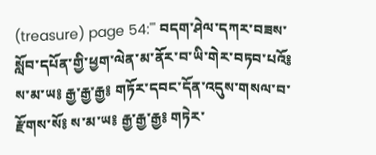(treasure) page 54:''' བདག་ཤེལ་དཀར་བཟས་སློབ་དཔོན་གྱི་ཕྱག་ལེན་མ་ནོར་བ་ཡི་གེར་བཏབ་པའོ༔ ས་མ་ཡ༔ རྒྱ་རྒྱ་རྒྱ༔ གཏོར་དབང་དོན་འདུས་གསལ་བ་རྫོགས་སོ༔ ས་མ་ཡ༔ རྒྱ་རྒྱ་རྒྱ༔ གཏེར་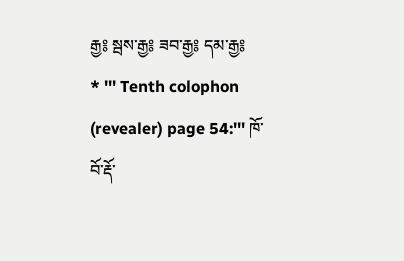རྒྱ༔ སྦས་རྒྱ༔ ཟབ་རྒྱ༔ དམ་རྒྱ༔
* ''' Tenth colophon (revealer) page 54:''' ཁོ་བོ་རྡོ་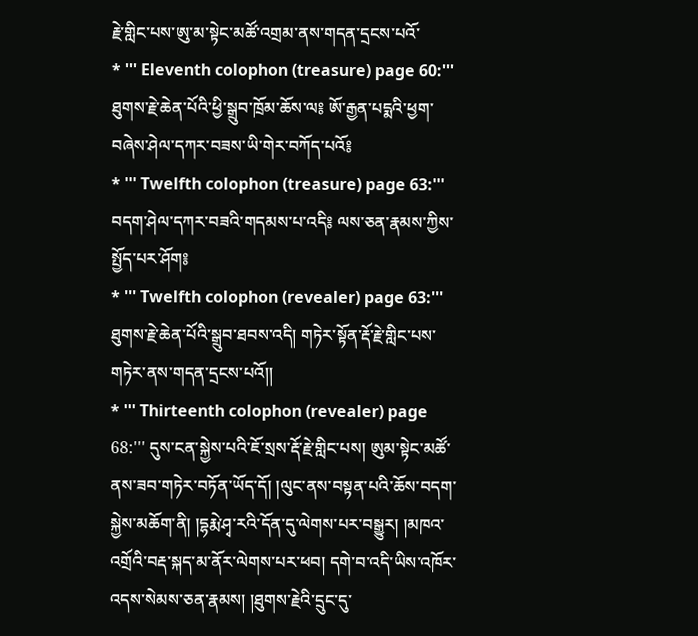རྗེ་གླིང་པས་ཨུ་མ་སྟེང་མཚོ་འགྲམ་ནས་གདན་དྲངས་པའོ་
* ''' Eleventh colophon (treasure) page 60:''' ཐུགས་རྗེ་ཆེན་པོའི་ཕྱི་སྒྲུབ་ཁྲོམ་ཆོས་ལ༔ ཨོ་རྒྱན་པདྨའི་ཕྱག་བཞེས་ཤེལ་དཀར་བཟས་ཡི་གེར་བཀོད་པའོ༔
* ''' Twelfth colophon (treasure) page 63:''' བདག་ཤེལ་དཀར་བཟའི་གདམས་པ་འདི༔ ལས་ཅན་རྣམས་ཀྱིས་སྤྱོད་པར་ཤོག༔
* ''' Twelfth colophon (revealer) page 63:''' ཐུགས་རྗེ་ཆེན་པོའི་སྒྲུབ་ཐབས་འདི། གཏེར་སྟོན་རྡོ་རྗེ་གླིང་པས་གཏེར་ནས་གདན་དྲངས་པའོ།།
* ''' Thirteenth colophon (revealer) page 68:''' དུས་ངན་སྐྱེས་པའི་ཇོ་སྲས་རྡོ་རྗེ་གླིང་པས། ཨུམ་སྟེང་མཚོ་ནས་ཟབ་གཏེར་བཏོན་ཡོད་དོ། །ལུང་ནས་བསྟན་པའི་ཆོས་བདག་སྐྱེས་མཆོག་ནི། །དྷརྨེ་ཤྭ་རའི་དོན་དུ་ལེགས་པར་བསྒྱུར། །མཁའ་འགྲོའི་བརྡ་སྐད་མ་ནོར་ལེགས་པར་ཕབ། དགེ་བ་འདི་ཡིས་འཁོར་འདས་སེམས་ཅན་རྣམས། །ཐུགས་རྗེའི་དྲུང་དུ་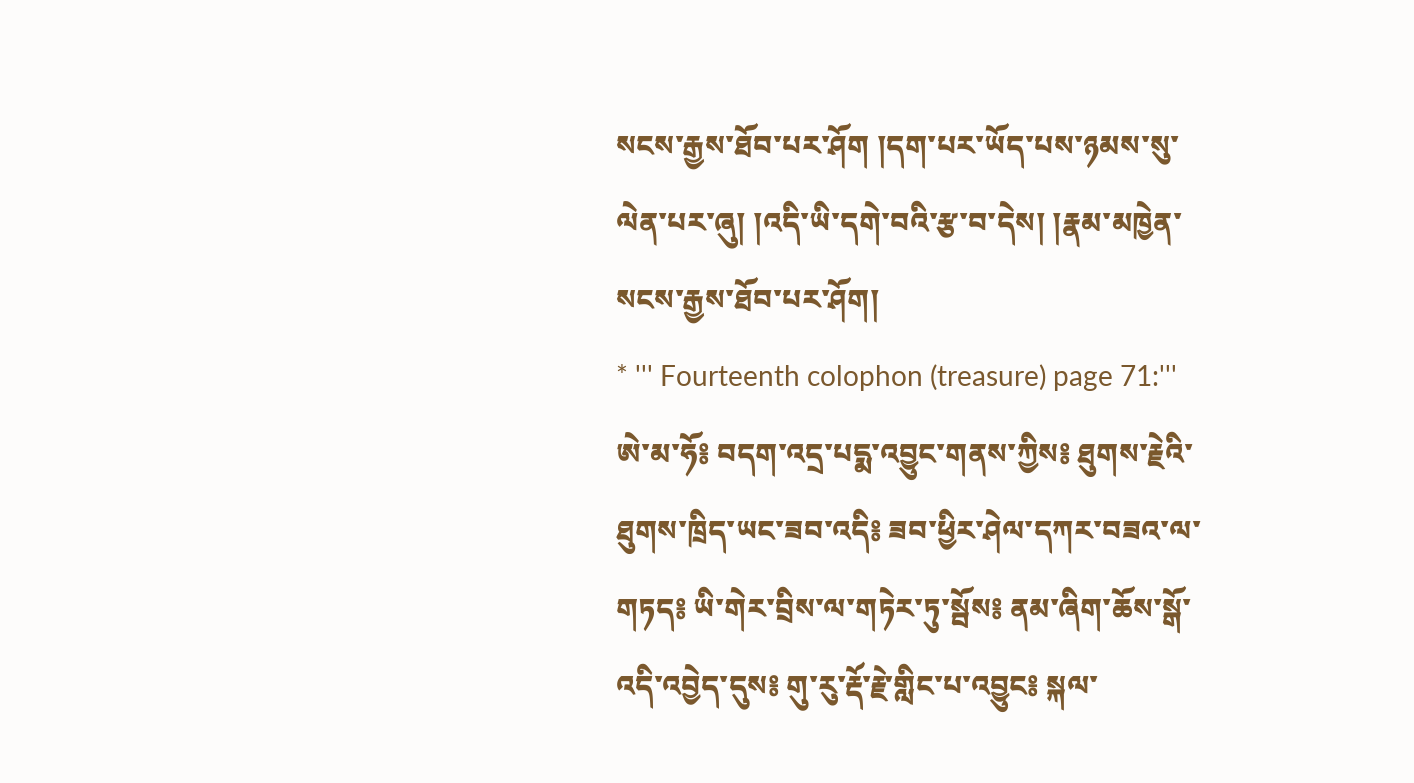སངས་རྒྱས་ཐོབ་པར་ཤོག །དག་པར་ཡོད་པས་ཉམས་སུ་ལེན་པར་ཞུ། །འདི་ཡི་དགེ་བའི་རྩ་བ་དེས། །རྣམ་མཁྱེན་སངས་རྒྱས་ཐོབ་པར་ཤོག།
* ''' Fourteenth colophon (treasure) page 71:''' ཨེ་མ་ཧོ༔ བདག་འདྲ་པདྨ་འབྱུང་གནས་ཀྱིས༔ ཐུགས་རྗེའི་ཐུགས་ཁྲིད་ཡང་ཟབ་འདི༔ ཟབ་ཕྱིར་ཤེལ་དཀར་བཟའ་ལ་གཏད༔ ཡི་གེར་བྲིས་ལ་གཏེར་ཏུ་སྦོས༔ ནམ་ཞིག་ཆོས་སྒོ་འདི་འབྱེད་དུས༔ གུ་རུ་རྡོ་རྗེ་གླིང་པ་འབྱུང༔ སྐལ་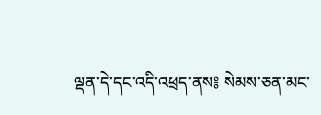ལྡན་དེ་དང་འདི་འཕྲད་ནས༔ སེམས་ཅན་མང་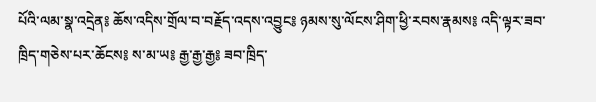པོའི་ལམ་སྣ་འདྲེན༔ ཆོས་འདིས་གྲོལ་བ་བརྗོད་འདས་འབྱུང༔ ཉམས་སུ་ལོངས་ཤིག་ཕྱི་རབས་རྣམས༔ འདི་ལྟར་ཟབ་ཁྲིད་གཅེས་པར་ཆོངས༔ ས་མ་ཡ༔ རྒྱ་རྒྱ་རྒྱ༔ ཟབ་ཁྲིད་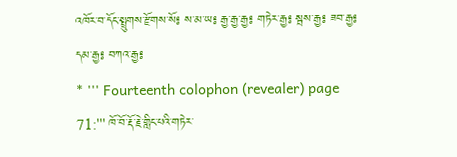འཁོར་བ་དོང་སྤྲུགས་རྫོགས་སོ༔ ས་མ་ཡ༔ རྒྱ་རྒྱ་རྒྱ༔ གཏེར་རྒྱ༔ སྦས་རྒྱ༔ ཟབ་རྒྱ༔ དམ་རྒྱ༔ བཀའ་རྒྱ༔
* ''' Fourteenth colophon (revealer) page 71:''' ཁོ་བོ་རྡོ་རྗེ་གླིང་པའི་གཏེར་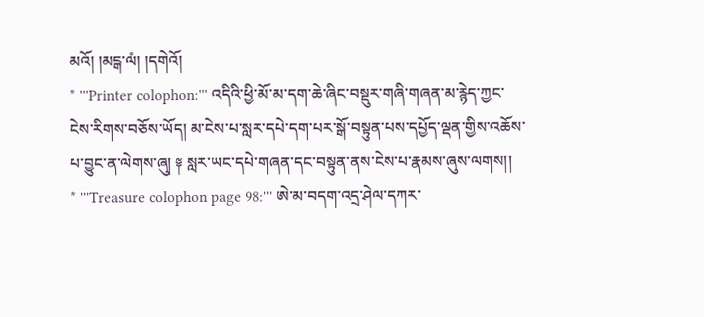མའོ། །མངྒ་ལཾ། །དགེའོ།
* '''Printer colophon:''' འདིའི་ཕྱི་མོ་མ་དག་ཆེ་ཞིང་བསྡུར་གཞི་གཞན་མ་རྙེད་ཀྱང་ངེས་རིགས་བཅོས་ཡོད། མ་ངེས་པ་སླར་དཔེ་དག་པར་སྒོ་བསྟུན་པས་དཔྱོད་ལྡན་གྱིས་འཆོས་པ་བྱུང་ན་ལེགས་ཞུ། ༈ སླར་ཡང་དཔེ་གཞན་དང་བསྟུན་ནས་ངེས་པ་རྣམས་ཞུས་ལགས།།
* '''Treasure colophon page 98:''' ཨེ་མ་བདག་འདྲ་ཤེལ་དཀར་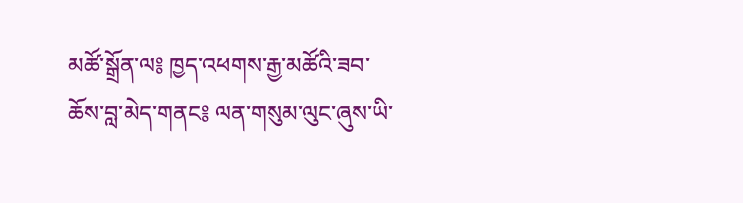མཚོ་སྒྲོན་ལ༔ ཁྱད་འཕགས་རྒྱ་མཚོའི་ཟབ་ཆོས་བླ་མེད་གནང༔ ལན་གསུམ་ལུང་ཞུས་ཡི་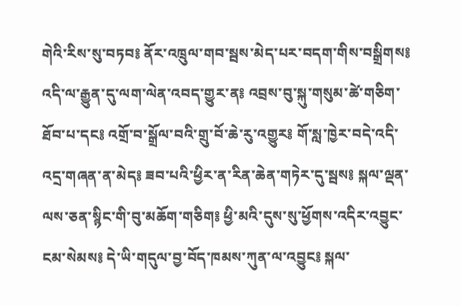གེའི་རིས་སུ་བཏབ༔ ནོར་འཁྲུལ་གབ་སྦས་མེད་པར་བདག་གིས་བསྒྲིགས༔ འདི་ལ་རྒྱུན་དུ་ལག་ལེན་འབད་གྱུར་ན༔ འབྲས་བུ་སྐུ་གསུམ་ཚེ་གཅིག་ཐོབ་པ་དང༔ འགྲོ་བ་སྒྲོལ་བའི་གྲུ་བོ་ཆེ་རུ་འགྱུར༔ གོ་སླ་ཁྱེར་བདེ་འདི་འདྲ་གཞན་ན་མེད༔ ཟབ་པའི་ཕྱིར་ན་རིན་ཆེན་གཏེར་དུ་སྦས༔ སྐལ་ལྡན་ལས་ཅན་སྙིང་གི་བུ་མཆོག་གཅིག༔ ཕྱི་མའི་དུས་སུ་ཕྱོགས་འདིར་འབྱུང་ངམ་སེམས༔ དེ་ཡི་གདུལ་བྱ་བོད་ཁམས་ཀུན་ལ་འབྱུང༔ སྐལ་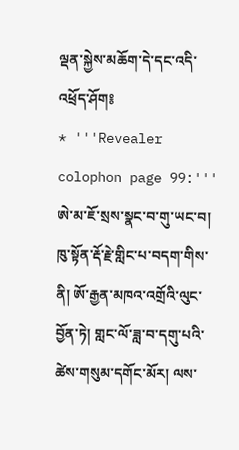ལྡན་སྐྱེས་མཆོག་དེ་དང་འདི་འཕྲོད་ཤོག༔
* '''Revealer colophon page 99:''' ཨེ་མ་ཇོ་སྲས་སྣང་བ་གུ་ཡང་བ། ཁུ་སྟོན་རྡོ་རྗེ་གླིང་པ་བདག་གིས་ནི། ཨོ་རྒྱན་མཁའ་འགྲོའི་ལུང་བྱོན་ཏེ། གླང་ལོ་ཟླ་བ་དགུ་པའི་ཚེས་གསུམ་དགོང་མོར། ལས་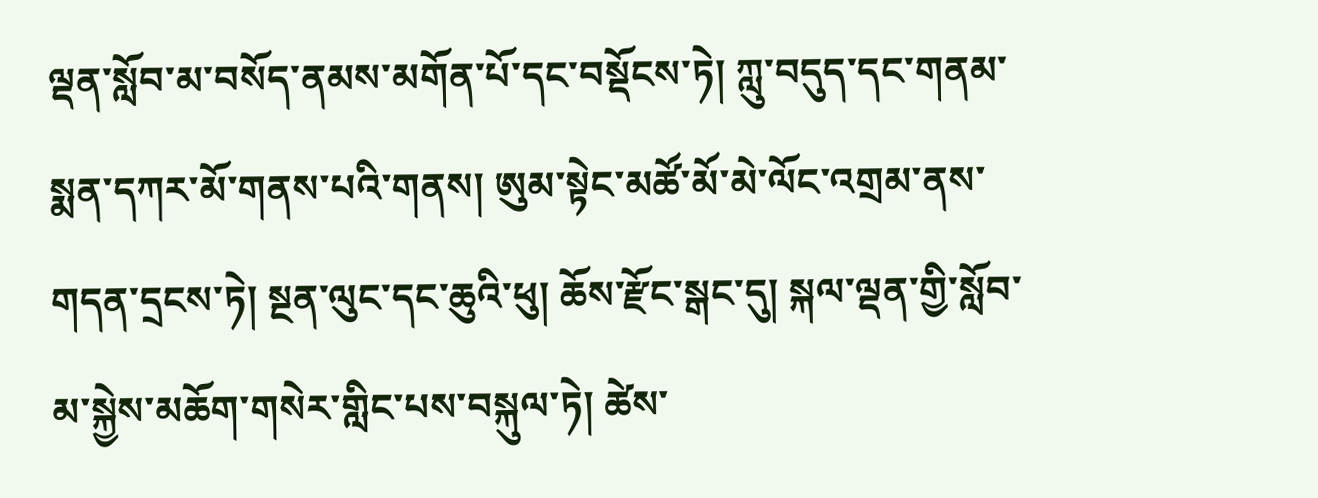ལྡན་སློབ་མ་བསོད་ནམས་མགོན་པོ་དང་བསྡོངས་ཏེ། ཀླུ་བདུད་དང་གནམ་སྨན་དཀར་མོ་གནས་པའི་གནས། ཨུམ་སྟེང་མཚོ་མོ་མེ་ལོང་འགྲམ་ནས་གདན་དྲངས་ཏེ། སྔན་ལུང་དང་ཆུའི་ཕུ། ཆོས་རྫོང་སྒང་དུ། སྐལ་ལྡན་གྱི་སློབ་མ་སྐྱེས་མཆོག་གསེར་གླིང་པས་བསྐུལ་ཏེ། ཚེས་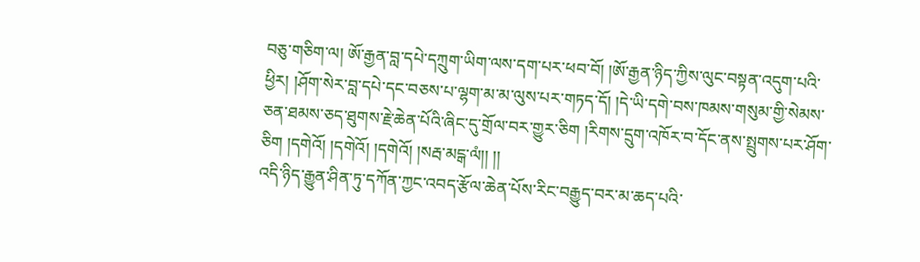བཅུ་གཅིག་ལ། ཨོ་རྒྱན་བླ་དཔེ་དཀྲུག་ཡིག་ལས་དག་པར་ཕབ་བོ། །ཨོ་རྒྱན་ཉིད་ཀྱིས་ལུང་བསྟན་འདུག་པའི་ཕྱིར། །ཤོག་སེར་བླ་དཔེ་དང་བཅས་པ་ལྷག་མ་མ་ལུས་པར་གཏད་དོ། །དེ་ཡི་དགེ་བས་ཁམས་གསུམ་གྱི་སེམས་ཅན་ཐམས་ཅད་ཐུགས་རྗེ་ཆེན་པོའི་ཞིང་དུ་གྲོལ་བར་གྱུར་ཅིག །རིགས་དྲུག་འཁོར་བ་དོང་ནས་སྤྲུགས་པར་ཤོག་ཅིག །དགེའོ། །དགེའོ། །དགེའོ། །སརྦ་མངྒ་ལཾ།། །།
འདི་ཉིད་རྒྱུན་ཤིན་ཏུ་དཀོན་ཀྱང་འབད་རྩོལ་ཆེན་པོས་རིང་བརྒྱུད་བར་མ་ཆད་པའི་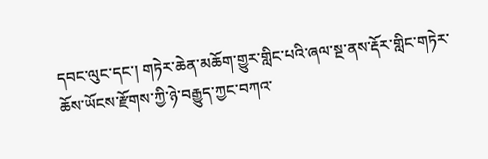དབང་ལུང་དང་། གཏེར་ཆེན་མཆོག་གྱུར་གླིང་པའི་ཞལ་སྔ་ནས་རྡོར་གླིང་གཏེར་ཆོས་ཡོངས་རྫོགས་ཀྱི་ཉེ་བརྒྱུད་ཀྱང་བཀའ་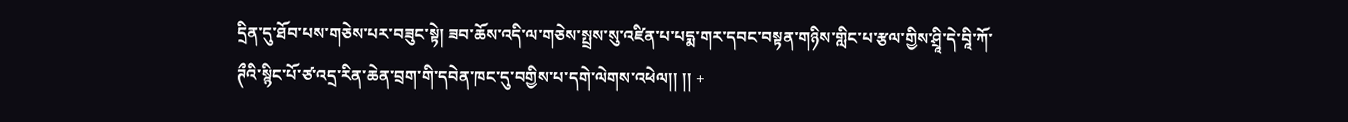དྲིན་དུ་ཐོབ་པས་གཅེས་པར་བཟུང་སྟེ། ཟབ་ཆོས་འདི་ལ་གཅེས་སྤྲས་སུ་འཛིན་པ་པདྨ་གར་དབང་བསྟན་གཉིས་གླིང་པ་རྩལ་གྱིས་ཤྲཱི་དེ་བཱི་ཀོ་ཊྀའི་སྙིང་པོ་ཙ་འདྲ་རིན་ཆེན་བྲག་གི་དབེན་ཁང་དུ་བགྱིས་པ་དགེ་ལེགས་འཕེལ།། །། +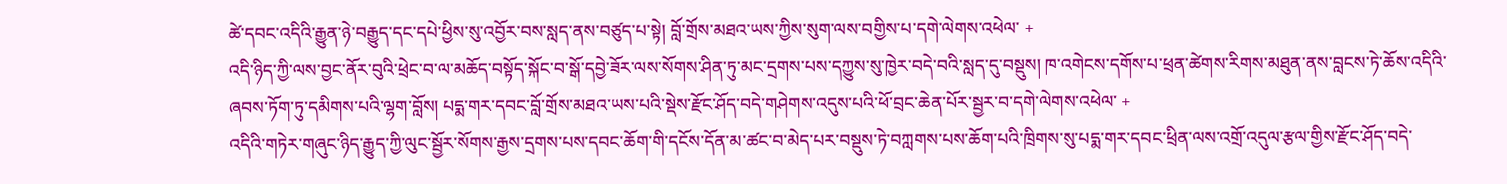ཚེ་དབང་འདིའི་རྒྱུན་ཉེ་བརྒྱུད་དང་དཔེ་ཕྱིས་སུ་འབྱོར་བས་སླད་ནས་བཙུད་པ་སྟེ། བློ་གྲོས་མཐའ་ཡས་ཀྱིས་སུག་ལས་བགྱིས་པ་དགེ་ལེགས་འཕེལ་ +
འདི་ཉིད་ཀྱི་ལས་བྱང་ནོར་བུའི་ཕྲེང་བ་ལ་མཆོད་བསྟོད་སྐོང་བ་སྒོ་དབྱེ་ཟོར་ལས་སོགས་ཤིན་ཏུ་མང་དྲགས་པས་དཀྱུས་སུ་ཁྱེར་བདེ་བའི་སླད་དུ་བསྡུས། ཁ་འགེངས་དགོས་པ་ཕྲན་ཚེགས་རིགས་མཐུན་ནས་བླངས་ཏེ་ཆོས་འདིའི་ཞབས་ཏོག་ཏུ་དམིགས་པའི་ལྷག་བློས། པདྨ་གར་དབང་བློ་གྲོས་མཐའ་ཡས་པའི་སྡེས་རྫོང་ཤོད་བདེ་གཤེགས་འདུས་པའི་ཕོ་བྲང་ཆེན་པོར་སྦྱར་བ་དགེ་ལེགས་འཕེལ་ +
འདིའི་གཏེར་གཞུང་ཉིད་རྒྱུད་ཀྱི་ལུང་སྦྱོར་སོགས་རྒྱས་དྲགས་པས་དབང་ཆོག་གི་དངོས་དོན་མ་ཚང་བ་མེད་པར་བསྡུས་ཏེ་བཀླགས་པས་ཆོག་པའི་ཁྲིགས་སུ་པདྨ་གར་དབང་ཕྲིན་ལས་འགྲོ་འདུལ་རྩལ་གྱིས་རྫོང་ཤོད་བདེ་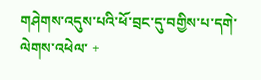གཤེགས་འདུས་པའི་ཕོ་བྲང་དུ་བགྱིས་པ་དགེ་ལེགས་འཕེལ་ +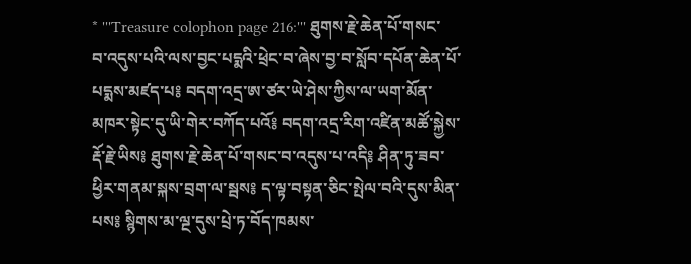* '''Treasure colophon page 216:''' ཐུགས་རྗེ་ཆེན་པོ་གསང་བ་འདུས་པའི་ལས་བྱང་པདྨའི་ཕྲེང་བ་ཞེས་བྱ་བ་སློབ་དཔོན་ཆེན་པོ་པདྨས་མཛད་པ༔ བདག་འདྲ་ཨ་ཙར་ཡེ་ཤེས་ཀྱིས་ལ་ཡག་མོན་མཁར་སྟེང་དུ་ཡི་གེར་བཀོད་པའོ༔ བདག་འདྲ་རིག་འཛིན་མཚོ་སྐྱེས་རྡོ་རྗེ་ཡིས༔ ཐུགས་རྗེ་ཆེན་པོ་གསང་བ་འདུས་པ་འདི༔ ཤིན་ཏུ་ཟབ་ཕྱིར་གནམ་སྐས་བྲག་ལ་སྦས༔ ད་ལྟ་བསྟན་ཅིང་སྤེལ་བའི་དུས་མིན་པས༔ སྙིགས་མ་ལྔ་དུས་པྲེ་ཏ་བོད་ཁམས་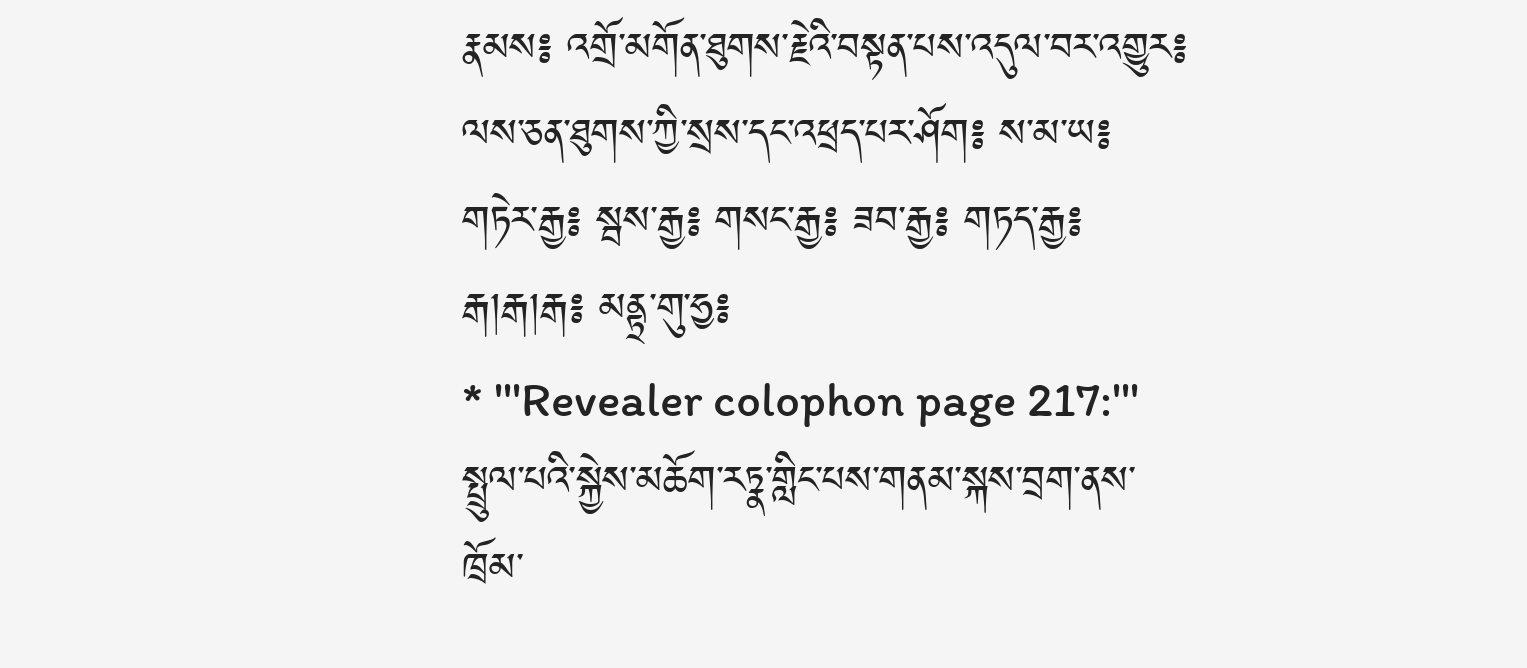རྣམས༔ འགྲོ་མགོན་ཐུགས་རྗེའི་བསྟན་པས་འདུལ་བར་འགྱུར༔ ལས་ཅན་ཐུགས་ཀྱི་སྲས་དང་འཕྲད་པར་ཤོག༔ ས་མ་ཡ༔ གཏེར་རྒྱ༔ སྦས་རྒྱ༔ གསང་རྒྱ༔ ཟབ་རྒྱ༔ གཏད་རྒྱ༔ རྒ།རྒ།རྒ༔ མནྟྲ་གུ་ཧྱ༔
* '''Revealer colophon page 217:''' སྤྲུལ་པའི་སྐྱེས་མཆོག་རཏྣ་གླིང་པས་གནམ་སྐས་བྲག་ནས་ཁྲོམ་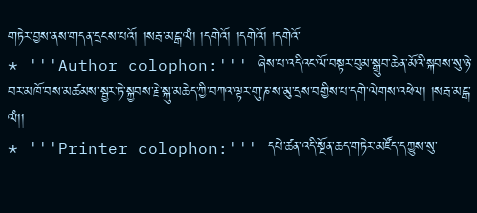གཏེར་བྱས་ནས་གདན་དྲངས་པའོ། །སརྦ་མངྒ་ལཾ། །དགེའོ། །དགེའོ། །དགེའོ་
* '''Author colophon:''' ཞེས་པ་འདིའང་ལོ་བསྟར་བུམ་སྒྲུབ་ཆེན་མོའི་སྐབས་སུ་ཉེ་བར་མཁོ་བས་མཚམས་སྦྱར་ཏེ་སྐྱབས་རྗེ་སྐུ་མཆེད་ཀྱི་བཀའ་ལྟར་གུ་ཎ་ས་མུ་དྲས་བགྱིས་པ་དགེ་ལེགས་འཕེལ། །སརྦ་མངྒ་ལཾ།།
* '''Printer colophon:''' དཔེ་ཚན་འདི་སྔོན་ཆད་གཏེར་མཛོད་དཀྱུས་སུ་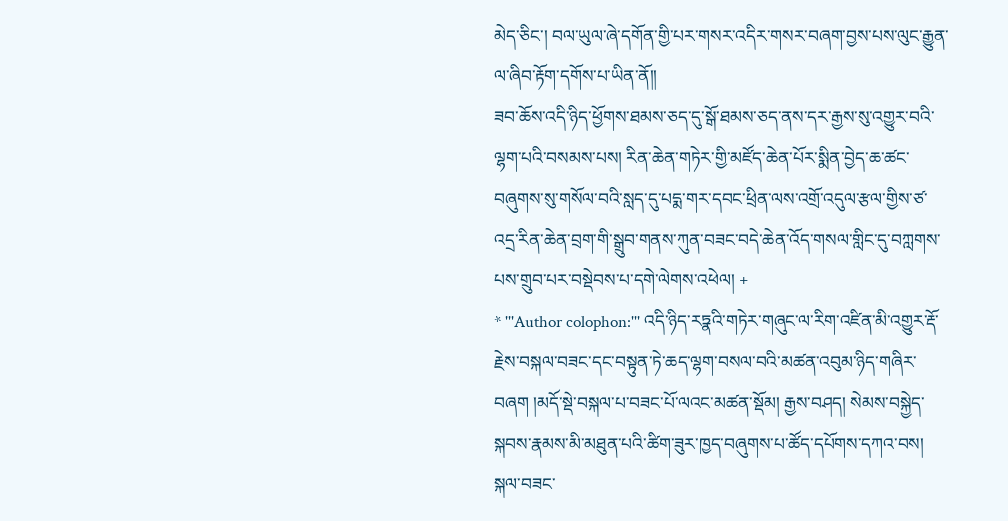མེད་ཅིང་། བལ་ཡུལ་ཞེ་དགོན་གྱི་པར་གསར་འདིར་གསར་བཞག་བྱས་པས་ལུང་རྒྱུན་ལ་ཞིབ་རྟོག་དགོས་པ་ཡིན་ནོ།།
ཟབ་ཆོས་འདི་ཉིད་ཕྱོགས་ཐམས་ཅད་དུ་སྒོ་ཐམས་ཅད་ནས་དར་རྒྱས་སུ་འགྱུར་བའི་ལྷག་པའི་བསམས་པས། རིན་ཆེན་གཏེར་གྱི་མཛོད་ཆེན་པོར་སྨིན་བྱེད་ཆ་ཚང་བཞུགས་སུ་གསོལ་བའི་སླད་དུ་པདྨ་གར་དབང་ཕྲིན་ལས་འགྲོ་འདུལ་རྩལ་གྱིས་ཙ་འདྲ་རིན་ཆེན་བྲག་གི་སྒྲུབ་གནས་ཀུན་བཟང་བདེ་ཆེན་འོད་གསལ་གླིང་དུ་བཀླགས་པས་གྲུབ་པར་བསྡེབས་པ་དགེ་ལེགས་འཕེལ། +
* '''Author colophon:''' འདི་ཉིད་རཏྣའི་གཏེར་གཞུང་ལ་རིག་འཛིན་མི་འགྱུར་རྡོ་རྗེས་བསྐལ་བཟང་དང་བསྟུན་ཏེ་ཆད་ལྷག་བསལ་བའི་མཚན་འབུམ་ཉིད་གཞིར་བཞག །མདོ་སྡེ་བསྐལ་པ་བཟང་པོ་ལའང་མཚན་སྡོམ། རྒྱས་བཤད། སེམས་བསྐྱེད་སྐབས་རྣམས་མི་མཐུན་པའི་ཚིག་ཟུར་ཁྱད་བཞུགས་པ་ཚོད་དཔོགས་དཀའ་བས། སྐལ་བཟང་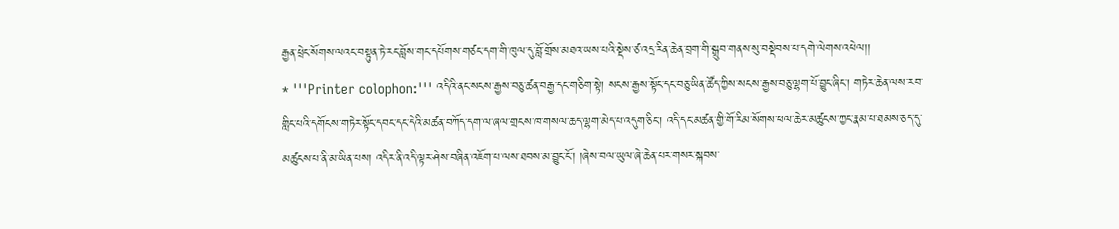རྒྱན་ཕྲེང་སོགས་ལའང་བསྟུན་ཏེ་རང་བློས་གང་དཔོགས་གཙང་དག་གི་ཁུལ་དུ་བློ་གྲོས་མཐའ་ཡས་པའི་སྡེས་ཙ་འདྲ་རིན་ཆེན་བྲག་གི་སྒྲུབ་གནས་སུ་བསྡེབས་པ་དགེ་ལེགས་འཕེལ།།
* '''Printer colophon:''' འདིའི་ནང་སངས་རྒྱས་བཅུ་ཚན་བརྒྱ་དང་གཅིག་སྟེ། སངས་རྒྱས་སྟོང་དང་བཅུ་ཡིན་ཚོད་ཀྱིས་སངས་རྒྱས་བཅུ་ལྷག་པོ་བྱུང་ཞིང་། གཏེར་ཆེན་ལས་རབ་གླིང་པའི་དགོངས་གཏེར་སྟོང་དབང་དང་དེའི་མཚན་བཀོད་དག་ལ་ཞལ་གྲངས་ཁ་གསལ་ཆད་ལྷག་མེད་པ་འདུག་ཅིང་། འདི་དང་མཚན་གྱི་གོ་རིམ་སོགས་ཕལ་ཆེར་མཚུངས་ཀྱང་རྣམ་པ་ཐམས་ཅད་དུ་མཚུངས་པ་ནི་མ་ཡིན་པས། འདིར་ནི་འདི་ལྟར་ཤེས་བཞིན་འཇོག་པ་ལས་ཐབས་མ་བྱུང་ངོ་། །ཞེས་བལ་ཡུལ་ཞེ་ཆེན་པར་གསར་སྐབས་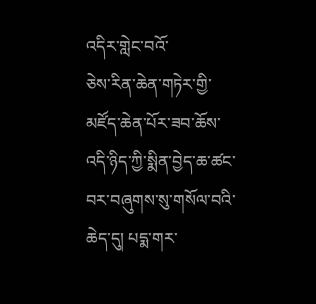འདིར་གླེང་བའོ་
ཅེས་རིན་ཆེན་གཏེར་གྱི་མཛོད་ཆེན་པོར་ཟབ་ཆོས་འདི་ཉིད་ཀྱི་སྨིན་བྱེད་ཆ་ཚང་བར་བཞུགས་སུ་གསོལ་བའི་ཆེད་དུ། པདྨ་གར་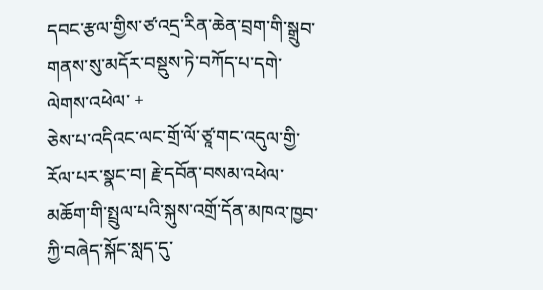དབང་རྩལ་གྱིས་ཙ་འདྲ་རིན་ཆེན་བྲག་གི་སྒྲུབ་གནས་སུ་མདོར་བསྡུས་ཏེ་བཀོད་པ་དགེ་ལེགས་འཕེལ་ +
ཅེས་པ་འདིའང་ལང་གྲོ་ལོ་ཙཱ་གང་འདུལ་གྱི་རོལ་པར་སྣང་བ། རྗེ་དབོན་བསམ་འཕེལ་མཆོག་གི་སྤྲུལ་པའི་སྐུས་འགྲོ་དོན་མཁའ་ཁྱབ་ཀྱི་བཞེད་སྐོང་སླད་དུ་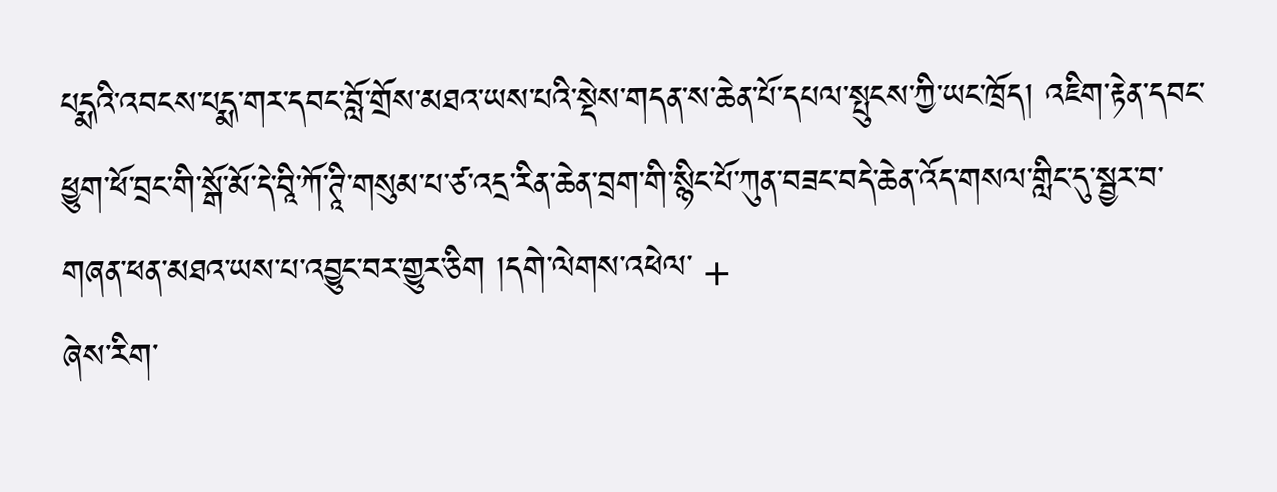པདྨའི་འབངས་པདྨ་གར་དབང་བློ་གྲོས་མཐའ་ཡས་པའི་སྡེས་གདན་ས་ཆེན་པོ་དཔལ་སྤུངས་ཀྱི་ཡང་ཁྲོད། འཇིག་རྟེན་དབང་ཕྱུག་ཕོ་བྲང་གི་སྒོ་མོ་དེ་བཱི་ཀོ་ཊཱི་གསུམ་པ་ཙ་འདྲ་རིན་ཆེན་བྲག་གི་སྙིང་པོ་ཀུན་བཟང་བདེ་ཆེན་འོད་གསལ་གླིང་དུ་སྦྱར་བ་གཞན་ཕན་མཐའ་ཡས་པ་འབྱུང་བར་གྱུར་ཅིག །དགེ་ལེགས་འཕེལ་ +
ཞེས་རིག་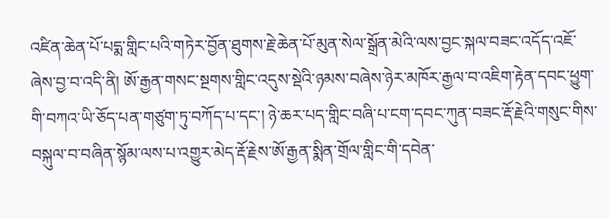འཛིན་ཆེན་པོ་པདྨ་གླིང་པའི་གཏེར་བྱོན་ཐུགས་རྗེ་ཆེན་པོ་མུན་སེལ་སྒྲོན་མེའི་ལས་བྱང་སྐལ་བཟང་འདོད་འཇོ་ཞེས་བྱ་བ་འདི་ནི། ཨོ་རྒྱན་གསང་སྔགས་གླིང་འདུས་སྡེའི་ཉམས་བཞེས་ཉེར་མཁོར་རྒྱལ་བ་འཇིག་རྟེན་དབང་ཕྱུག་གི་བཀའ་ཡི་ཅོད་པན་གཙུག་ཏུ་བཀོད་པ་དང་། ཉེ་ཆར་པད་གླིང་བཞི་པ་ངག་དབང་ཀུན་བཟང་རྡོ་རྗེའི་གསུང་གིས་བསྐུལ་བ་བཞིན་སྙོམ་ལས་པ་འགྱུར་མེད་རྡོ་རྗེས་ཨོ་རྒྱན་སྨིན་གྲོལ་གླིང་གི་དབེན་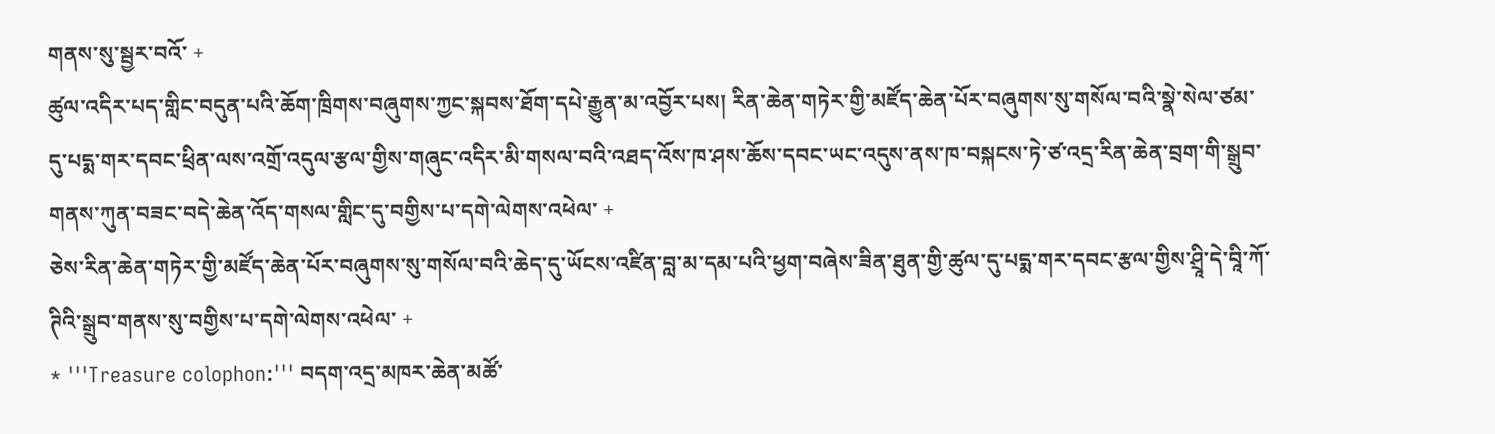གནས་སུ་སྦྱར་བའོ་ +
ཚུལ་འདིར་པད་གླིང་བདུན་པའི་ཆོག་ཁྲིགས་བཞུགས་ཀྱང་སྐབས་ཐོག་དཔེ་རྒྱུན་མ་འབྱོར་པས། རིན་ཆེན་གཏེར་གྱི་མཛོད་ཆེན་པོར་བཞུགས་སུ་གསོལ་བའི་སྣེ་སེལ་ཙམ་དུ་པདྨ་གར་དབང་ཕྲིན་ལས་འགྲོ་འདུལ་རྩལ་གྱིས་གཞུང་འདིར་མི་གསལ་བའི་འཐད་འོས་ཁ་ཤས་ཆོས་དབང་ཡང་འདུས་ནས་ཁ་བསྐངས་ཏེ་ཙ་འདྲ་རིན་ཆེན་བྲག་གི་སྒྲུབ་གནས་ཀུན་བཟང་བདེ་ཆེན་འོད་གསལ་གླིང་དུ་བགྱིས་པ་དགེ་ལེགས་འཕེལ་ +
ཅེས་རིན་ཆེན་གཏེར་གྱི་མཛོད་ཆེན་པོར་བཞུགས་སུ་གསོལ་བའི་ཆེད་དུ་ཡོངས་འཛིན་བླ་མ་དམ་པའི་ཕྱག་བཞེས་ཟིན་ཐུན་གྱི་ཚུལ་དུ་པདྨ་གར་དབང་རྩལ་གྱིས་ཤྲཱི་དེ་བཱི་ཀོ་ཊིའི་སྒྲུབ་གནས་སུ་བགྱིས་པ་དགེ་ལེགས་འཕེལ་ +
* '''Treasure colophon:''' བདག་འདྲ་མཁར་ཆེན་མཚོ་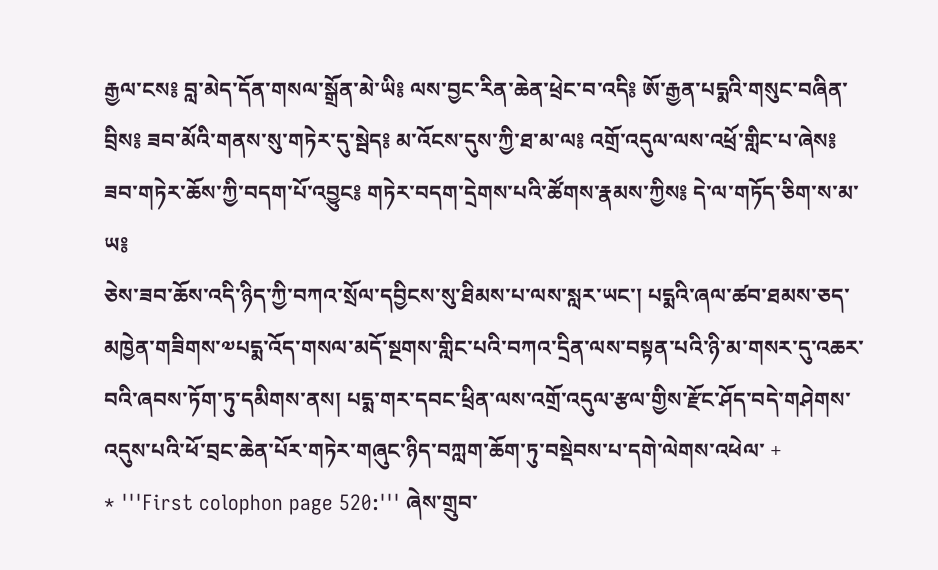རྒྱལ་ངས༔ བླ་མེད་དོན་གསལ་སྒྲོན་མེ་ཡི༔ ལས་བྱང་རིན་ཆེན་ཕྲེང་བ་འདི༔ ཨོ་རྒྱན་པདྨའི་གསུང་བཞིན་བྲིས༔ ཟབ་མོའི་གནས་སུ་གཏེར་དུ་སྦེད༔ མ་འོངས་དུས་ཀྱི་ཐ་མ་ལ༔ འགྲོ་འདུལ་ལས་འཕྲོ་གླིང་པ་ཞེས༔ ཟབ་གཏེར་ཆོས་ཀྱི་བདག་པོ་འབྱུང༔ གཏེར་བདག་དྲེགས་པའི་ཚོགས་རྣམས་ཀྱིས༔ དེ་ལ་གཏོད་ཅིག་ས་མ་ཡ༔
ཅེས་ཟབ་ཆོས་འདི་ཉིད་ཀྱི་བཀའ་སྲོལ་དབྱིངས་སུ་ཐིམས་པ་ལས་སླར་ཡང་། པདྨའི་ཞལ་ཚབ་ཐམས་ཅད་མཁྱེན་གཟིགས་༧པདྨ་འོད་གསལ་མདོ་སྔགས་གླིང་པའི་བཀའ་དྲིན་ལས་བསྟན་པའི་ཉི་མ་གསར་དུ་འཆར་བའི་ཞབས་ཏོག་ཏུ་དམིགས་ནས། པདྨ་གར་དབང་ཕྲིན་ལས་འགྲོ་འདུལ་རྩལ་གྱིས་རྫོང་ཤོད་བདེ་གཤེགས་འདུས་པའི་ཕོ་བྲང་ཆེན་པོར་གཏེར་གཞུང་ཉིད་བཀླག་ཆོག་ཏུ་བསྡེབས་པ་དགེ་ལེགས་འཕེལ་ +
* '''First colophon page 520:''' ཞེས་གྲུབ་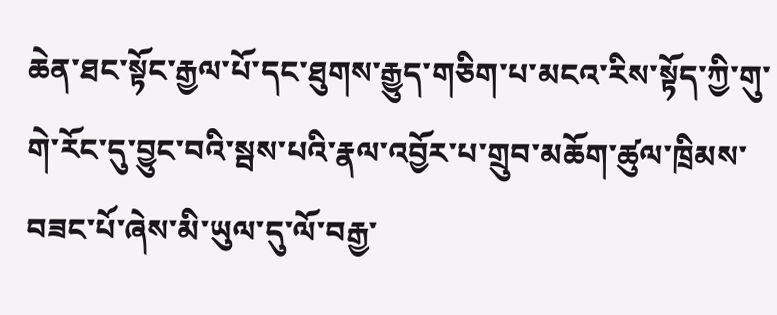ཆེན་ཐང་སྟོང་རྒྱལ་པོ་དང་ཐུགས་རྒྱུད་གཅིག་པ་མངའ་རིས་སྟོད་ཀྱི་གུ་གེ་རོང་དུ་བྱུང་བའི་སྦས་པའི་རྣལ་འབྱོར་པ་གྲུབ་མཆོག་ཚུལ་ཁྲིམས་བཟང་པོ་ཞེས་མི་ཡུལ་དུ་ལོ་བརྒྱ་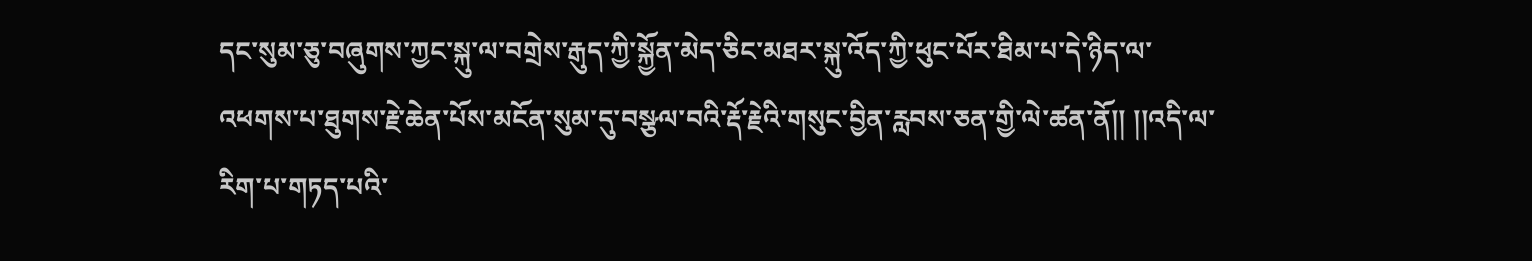དང་སུམ་ཅུ་བཞུགས་ཀྱང་སྐུ་ལ་བགྲེས་རྒུད་ཀྱི་སྐྱོན་མེད་ཅིང་མཐར་སྐུ་འོད་ཀྱི་ཕུང་པོར་ཐིམ་པ་དེ་ཉིད་ལ་འཕགས་པ་ཐུགས་རྗེ་ཆེན་པོས་མངོན་སུམ་དུ་བསྩལ་བའི་རྡོ་རྗེའི་གསུང་བྱིན་རླབས་ཅན་གྱི་ལེ་ཚན་ནོ།། །།འདི་ལ་རིག་པ་གཏད་པའི་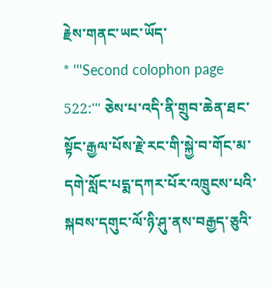རྗེས་གནང་ཡང་ཡོད་
* '''Second colophon page 522:''' ཅེས་པ་འདི་ནི་གྲུབ་ཆེན་ཐང་སྟོང་རྒྱལ་པོས་རྗེ་རང་གི་སྐྱེ་བ་གོང་མ་དགེ་སློང་པདྨ་དཀར་པོར་འཁྲུངས་པའི་སྐབས་དགུང་ལོ་ཉི་ཤུ་ནས་བརྒྱད་ཅུའི་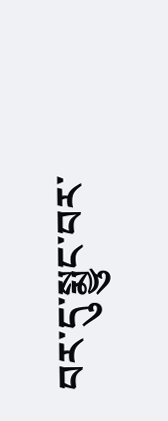བར་དུ་སྨྱུང་བར་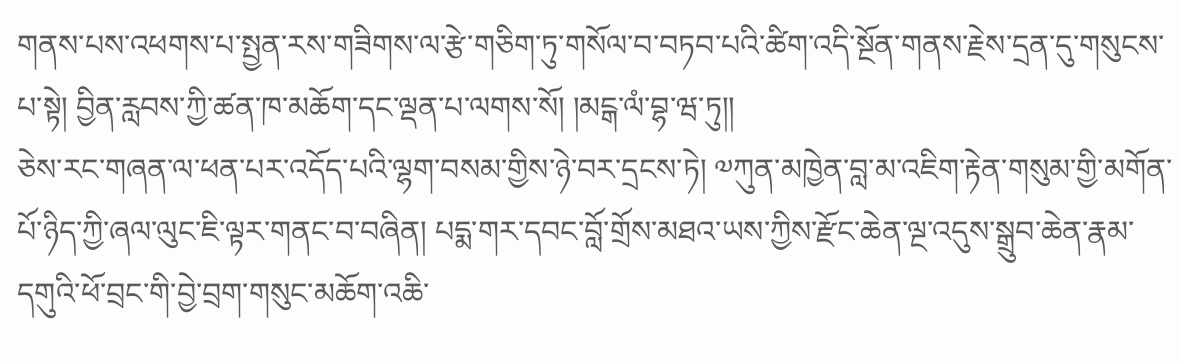གནས་པས་འཕགས་པ་སྤྱན་རས་གཟིགས་ལ་རྩེ་གཅིག་ཏུ་གསོལ་བ་བཏབ་པའི་ཚིག་འདི་སྔོན་གནས་རྗེས་དྲན་དུ་གསུངས་པ་སྟེ། བྱིན་རླབས་ཀྱི་ཚན་ཁ་མཆོག་དང་ལྡན་པ་ལགས་སོ། །མངྒ་ལཾ་བྷ་ཝ་ཏུ།།
ཅེས་རང་གཞན་ལ་ཕན་པར་འདོད་པའི་ལྷག་བསམ་གྱིས་ཉེ་བར་དྲངས་ཏེ། ༧ཀུན་མཁྱེན་བླ་མ་འཇིག་རྟེན་གསུམ་གྱི་མགོན་པོ་ཉིད་ཀྱི་ཞལ་ལུང་ཇི་ལྟར་གནང་བ་བཞིན། པདྨ་གར་དབང་བློ་གྲོས་མཐའ་ཡས་ཀྱིས་རྫོང་ཆེན་ལྔ་འདུས་སྒྲུབ་ཆེན་རྣམ་དགུའི་ཕོ་བྲང་གི་བྱེ་བྲག་གསུང་མཆོག་འཆི་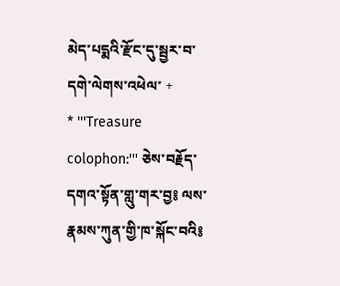མེད་པདྨའི་རྫོང་དུ་སྦྱར་བ་དགེ་ལེགས་འཕེལ་ +
* '''Treasure colophon:''' ཅེས་བརྗོད་དགའ་སྟོན་གླུ་གར་བྱ༔ ལས་རྣམས་ཀུན་གྱི་ཁ་སྐོང་བའི༔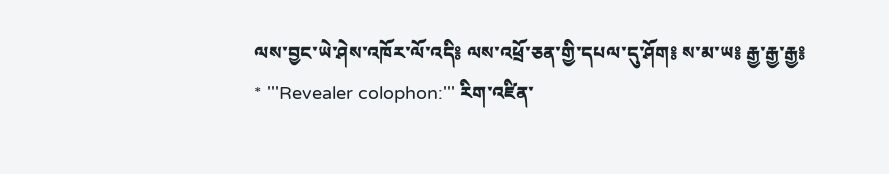ལས་བྱང་ཡེ་ཤེས་འཁོར་ལོ་འདི༔ ལས་འཕྲོ་ཅན་གྱི་དཔལ་དུ་ཤོག༔ ས་མ་ཡ༔ རྒྱ་རྒྱ་རྒྱ༔
* '''Revealer colophon:''' རིག་འཛིན་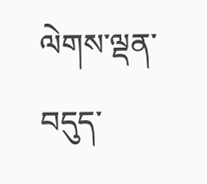ལེགས་ལྡན་བདུད་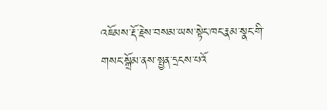འཇོམས་རྡོ་རྗེས་བསམ་ཡས་སྟེང་ཁང་རྣམ་སྣང་གི་གསང་སྒྲོམ་ནས་སྤྱན་དྲངས་པའོ